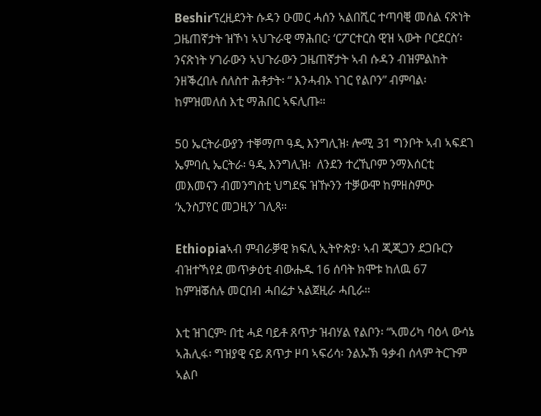Beshirፕረዚደንት ሱዳን ዑመር ሓሰን ኣልበሺር ተጣባቒ መሰል ናጽነት ጋዜጠኛታት ዝኾነ ኣህጉራዊ ማሕበር፡ ‘ርፖርተርስ ዊዝ ኣውት ቦርደርስ’፡ ንናጽነት ሃገራውን ኣህጉራውን ጋዜጠኛታት ኣብ ሱዳን ብዝምልከት ንዘቕረበሉ ሰለስተ ሕቶታት፡ “ እንሓብኦ ነገር የልቦን” ብምባል፡ ከምዝመለሰ እቲ ማሕበር ኣፍሊጡ።

50 ኤርትራውያን ተቐማጦ ዓዲ እንግሊዝ፡ ሎሚ 31 ግንቦት ኣብ ኣፍደገ ኤምባሲ ኤርትራ፡ ዓዲ እንግሊዝ፡  ለንደን ተረኺቦም ንማእሰርቲ መእመናን ብመንግስቲ ህግደፍ ዝዅንን ተቓውሞ ከምዘስምዑ ‘ኢንስፓየር መጋዚን’ ገሊጻ።

Ethiopiaኣብ ምብራቓዊ ክፍሊ ኢትዮጵያ፡ ኣብ ጂጂጋን ደጋቡርን ብዝተኻየደ መጥቃዕቲ ብውሑዱ 16 ሰባት ክሞቱ ከለዉ 67 ከምዝቖሰሉ መርበብ ሓበሬታ ኣልጀዚራ ሓቢራ።

እቲ ዝገርም፡ በቲ ሓደ ባይቶ ጸጥታ ዝብሃል የልቦን፡ “ኣመሪካ ባዕላ ውሳኔ ኣሕሊፋ፡ ግዝያዊ ናይ ጸጥታ ዞባ ኣፍሪሳ፡ ንልኡኽ ዓቃብ ሰላም ትርጉም ኣልቦ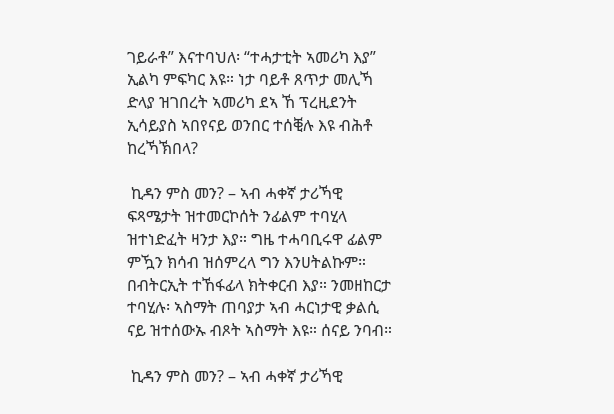ገይራቶ” እናተባህለ፡ “ተሓታቲት ኣመሪካ እያ” ኢልካ ምፍካር እዩ። ነታ ባይቶ ጸጥታ መሊኻ ድላያ ዝገበረት ኣመሪካ ደኣ ኸ ፕረዚደንት ኢሳይያስ ኣበየናይ ወንበር ተሰቒሉ እዩ ብሕቶ ከረኻኽበላ?

 ኪዳን ምስ መን? – ኣብ ሓቀኛ ታሪኻዊ ፍጻሜታት ዝተመርኮሰት ንፊልም ተባሂላ ዝተነድፈት ዛንታ እያ። ግዜ ተሓባቢሩዋ ፊልም ምዃን ክሳብ ዝሰምረላ ግን እንሀትልኩም። በብትርኢት ተኸፋፊላ ክትቀርብ እያ። ንመዘከርታ ተባሂሉ፡ ኣስማት ጠባያታ ኣብ ሓርነታዊ ቃልሲ ናይ ዝተሰውኡ ብጾት ኣስማት እዩ። ሰናይ ንባብ።

 ኪዳን ምስ መን? – ኣብ ሓቀኛ ታሪኻዊ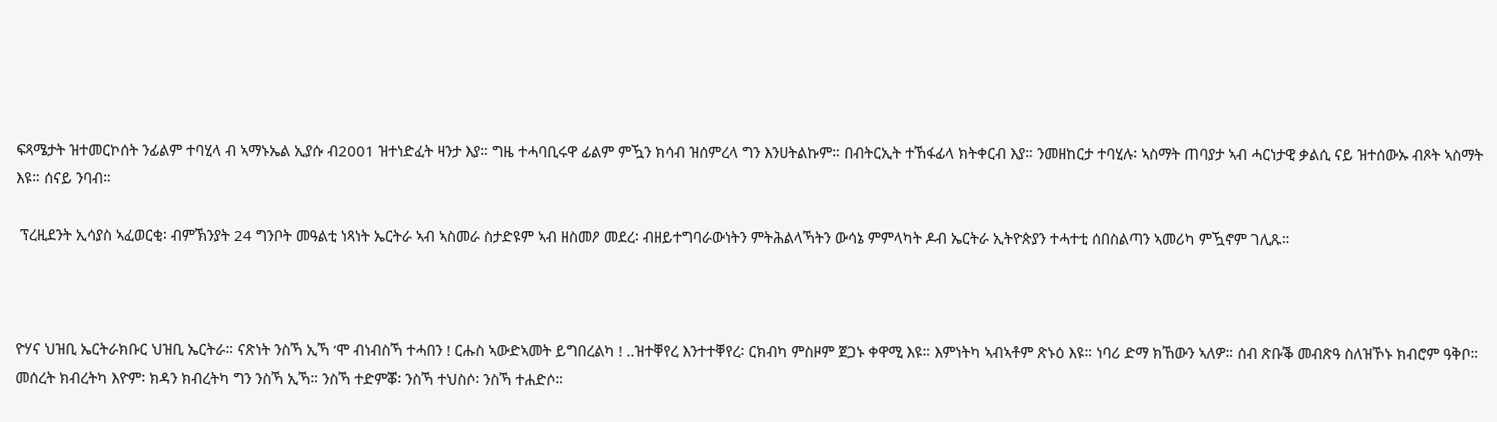ፍጻሜታት ዝተመርኮሰት ንፊልም ተባሂላ ብ ኣማኑኤል ኢያሱ ብ2001 ዝተነድፈት ዛንታ እያ። ግዜ ተሓባቢሩዋ ፊልም ምዃን ክሳብ ዝሰምረላ ግን እንሀትልኩም። በብትርኢት ተኸፋፊላ ክትቀርብ እያ። ንመዘከርታ ተባሂሉ፡ ኣስማት ጠባያታ ኣብ ሓርነታዊ ቃልሲ ናይ ዝተሰውኡ ብጾት ኣስማት እዩ። ሰናይ ንባብ።

 ፕረዚደንት ኢሳያስ ኣፈወርቂ፡ ብምኽንያት 24 ግንቦት መዓልቲ ነጻነት ኤርትራ ኣብ ኣስመራ ስታድዩም ኣብ ዘስመዖ መደረ፡ ብዘይተግባራውነትን ምትሕልላኻትን ውሳኔ ምምላካት ዶብ ኤርትራ ኢትዮጵያን ተሓተቲ ሰበስልጣን ኣመሪካ ምዃኖም ገሊጹ።



ዮሃና ህዝቢ ኤርትራክቡር ህዝቢ ኤርትራ። ናጽነት ንስኻ ኢኻ ‘ሞ ብነብስኻ ተሓበን ! ርሑስ ኣውድኣመት ይግበረልካ ! ..ዝተቐየረ እንተተቐየረ፡ ርክብካ ምስዞም ጀጋኑ ቀዋሚ እዩ። እምነትካ ኣብኣቶም ጽኑዕ እዩ። ነባሪ ድማ ክኸውን ኣለዎ። ሰብ ጽቡቕ መብጽዓ ስለዝኾኑ ክብሮም ዓቅቦ። መሰረት ክብረትካ እዮም፡ ክዳን ክብረትካ ግን ንስኻ ኢኻ። ንስኻ ተድምቖ፡ ንስኻ ተህስሶ፡ ንስኻ ተሐድሶ።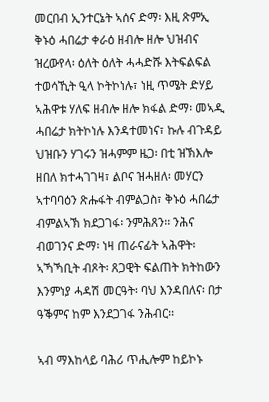መርበብ ኢንተርኔት ኣሰና ድማ፡ እዚ ጽምኢ ቅኑዕ ሓበሬታ ቀራዕ ዘብሎ ዘሎ ህዝብና ዝረውየላ፡ ዕለት ዕለት ሓሓድሹ እትፍልፍል ተወሳኺት ዒላ ኮትኮነሉ፣ ነዚ ጥሜት ድሃይ ኣሕዋቱ ሃለፍ ዘብሎ ዘሎ ክፋል ድማ፡ መኣዲ ሓበሬታ ክትኮነሉ እንዳተመነና፣ ኩሉ ብጉዳይ ህዝቡን ሃገሩን ዝሓምም ዜጋ፡ በቲ ዝኽእሎ ዘበለ ክተሓገገዛ፣ ልቦና ዝሓዘለ፡ መሃርን ኣተባባዕን ጽሑፋት ብምልጋስ፣ ቅኑዕ ሓበሬታ ብምልኣኽ ክደጋገፋ፡ ንምሕጸን፡፡ ንሕና ብወገንና ድማ፡ ነዛ ጠራናፊት ኣሕዋት፡ ኣኻኻቢት ብጾት፡ ጸጋዊት ፍልጠት ክትከውን እንምነያ ሓዳሽ መርዓት፡ ባህ እንዳበለና፡ በታ ዓቕምና ከም እንደጋገፋ ንሕብር፡፡

ኣብ ማእከላይ ባሕሪ ጥሒሎም ከይኮኑ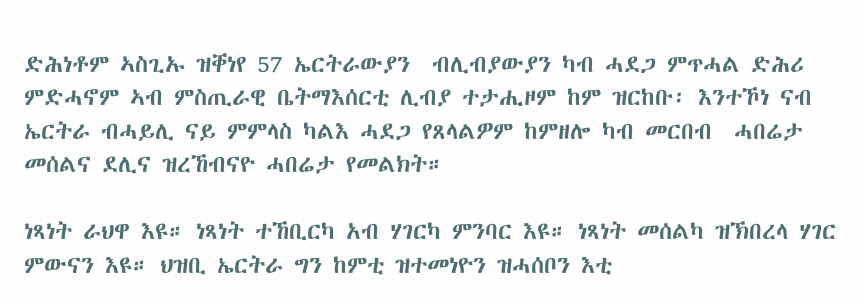ድሕነቶም ኣስጊኡ ዝቐነየ 57 ኤርትራውያን  ብሊብያውያን ካብ ሓደጋ ምጥሓል ድሕሪ ምድሓኖም ኣብ ምስጢራዊ ቤትማእሰርቲ ሊብያ ተታሒዞም ከም ዝርከቡ፡ እንተኾነ ናብ ኤርትራ ብሓይሊ ናይ ምምላስ ካልእ ሓደጋ የጸላልዎም ከምዘሎ ካብ መርበብ  ሓበሬታ መሰልና ደሊና ዝረኸብናዮ ሓበሬታ የመልክት።

ነጻነት ራህዋ እዩ። ነጻነት ተኸቢርካ አብ ሃገርካ ምንባር እዩ። ነጻነት መሰልካ ዝኽበረላ ሃገር ምውናን እዩ። ህዝቢ ኤርትራ ግን ከምቲ ዝተመነዮን ዝሓሰቦን እቲ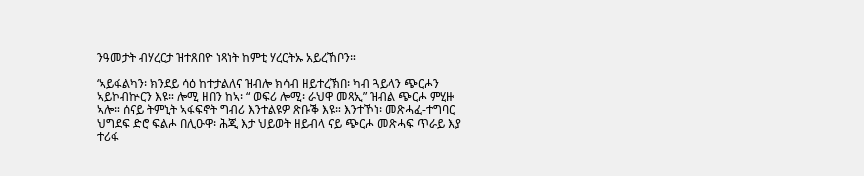ንዓመታት ብሃረርታ ዝተጸበዮ ነጻነት ከምቲ ሃረርትኡ አይረኸቦን።

‘ኣይፋልካን፡ ክንደይ ሳዕ ከተታልለና ዝብሎ ክሳብ ዘይተረኽበ፡ ካብ ጓይላን ጭርሖን ኣይኮብኵርን እዩ። ሎሚ ዘበን ከኣ፡ “ ወፍሪ ሎሚ፡ ራህዋ መጻኢ” ዝብል ጭርሖ ምሂዙ ኣሎ። ሰናይ ትምኒት ኣፋፍኖት ግብሪ እንተልዩዎ ጽቡቕ እዩ። እንተኾነ፡ መጽሓፈ-ተግባር ህግደፍ ድሮ ፍልሖ በሊዑዋ፡ ሕጂ እታ ህይወት ዘይብላ ናይ ጭርሖ መጽሓፍ ጥራይ እያ ተሪፋ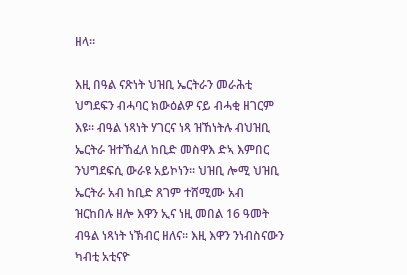ዘላ።

እዚ በዓል ናጽነት ህዝቢ ኤርትራን መራሕቲ ህግደፍን ብሓባር ክውዕልዎ ናይ ብሓቂ ዘገርም እዩ። ብዓል ነጻነት ሃገርና ነጻ ዝኸነትሉ ብህዝቢ ኤርትራ ዝተኸፈለ ከቢድ መስዋእ ድኣ እምበር ንህግደፍሲ ውራዩ አይኮነን። ህዝቢ ሎሚ ህዝቢ ኤርትራ አብ ከቢድ ጸገም ተሸሚሙ አብ ዝርከበሉ ዘሎ እዋን ኢና ነዚ መበል 16 ዓመት ብዓል ነጻነት ነኽብር ዘለና። እዚ እዋን ንነብስናውን ካብቲ አቲናዮ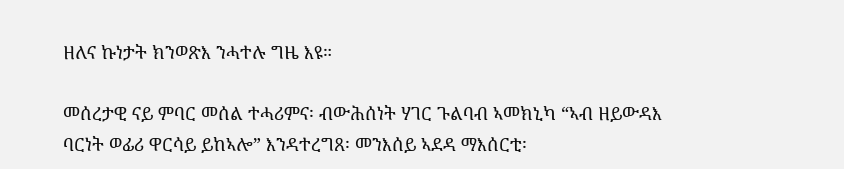ዘለና ኩነታት ክንወጽእ ንሓተሉ ግዜ እዩ።

መሰረታዊ ናይ ምባር መሰል ተሓሪምና፡ ብውሕሰነት ሃገር ጉልባብ ኣመክኒካ “ኣብ ዘይውዳእ ባርነት ወፊሪ ዋርሳይ ይከኣሎ” እንዳተረግጸ፡ መንእሰይ ኣደዳ ማእሰርቲ፡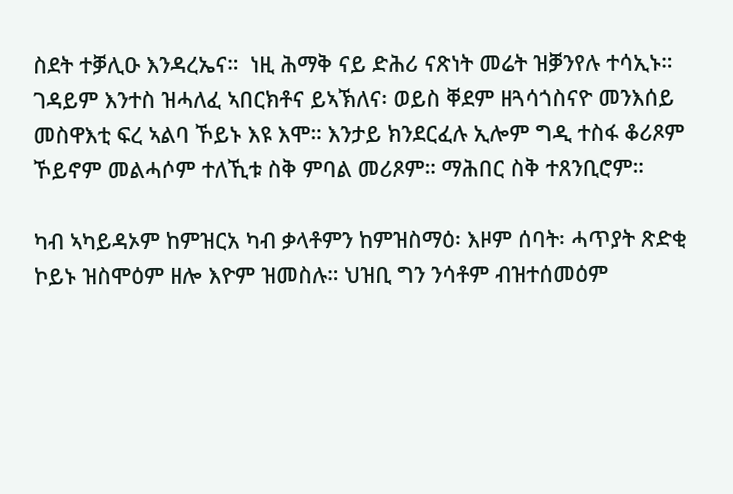ስደት ተቓሊዑ እንዳረኤና።  ነዚ ሕማቅ ናይ ድሕሪ ናጽነት መሬት ዝቓንየሉ ተሳኢኑ። ገዳይም እንተስ ዝሓለፈ ኣበርክቶና ይኣኽለና፡ ወይስ ቐደም ዘጓሳጎስናዮ መንእሰይ መስዋእቲ ፍረ ኣልባ ኾይኑ እዩ እሞ። እንታይ ክንደርፈሉ ኢሎም ግዲ ተስፋ ቆሪጾም ኾይኖም መልሓሶም ተለኺቱ ስቅ ምባል መሪጾም። ማሕበር ስቅ ተጸንቢሮም።

ካብ ኣካይዳኦም ከምዝርአ ካብ ቃላቶምን ከምዝስማዕ፡ እዞም ሰባት፡ ሓጥያት ጽድቂ ኮይኑ ዝስሞዕም ዘሎ እዮም ዝመስሉ። ህዝቢ ግን ንሳቶም ብዝተሰመዕም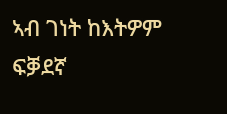ኣብ ገነት ከእትዎም ፍቓደኛ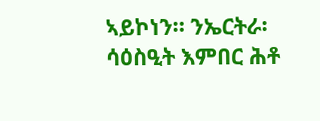ኣይኮነን። ንኤርትራ፡ ሳዕስዒት እምበር ሕቶ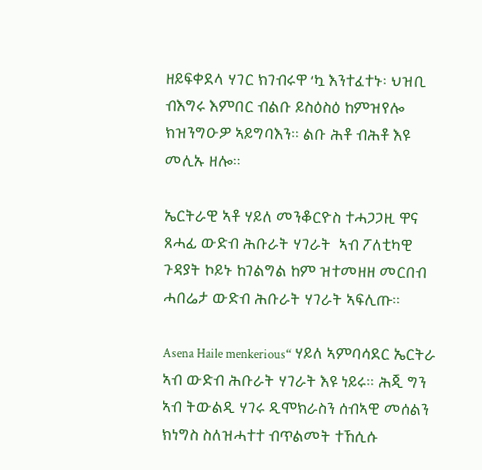ዘይፍቀደላ ሃገር ክገብሩዋ ‘ኳ እንተፈተኑ፡ ህዝቢ ብእግሩ እምበር ብልቡ ይስዕስዕ ከምዝየሎ ክዝንግዑዎ ኣይግባእን። ልቡ ሕቶ ብሕቶ እዩ መሊኡ ዘሎ።

ኤርትራዊ ኣቶ ሃይለ መንቆርዮስ ተሓጋጋዚ ዋና ጸሓፊ ውድብ ሕቡራት ሃገራት  ኣብ ፖለቲካዊ ጉዳያት ኮይኑ ከገልግል ከም ዝተመዘዘ መርበብ ሓበሬታ ውድብ ሕቡራት ሃገራት ኣፍሊጡ።

Asena Haile menkerious“ ሃይለ ኣምባሳደር ኤርትራ ኣብ ውድብ ሕቡራት ሃገራት እዩ ነይሩ። ሕጂ ግን ኣብ ትውልዲ ሃገሩ ዲሞክራስን ሰብኣዊ መሰልን ክነግስ ስለዝሓተተ ብጥልመት ተኸሲሱ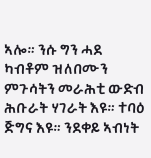ኣሎ። ንሱ ግን ሓደ ካብቶም ዝለበሙን ምጉሳትን መራሕቲ ውድብ ሕቡራት ሃገራት እዩ። ተባዕ ጅግና እዩ። ንደቀይ ኣብነት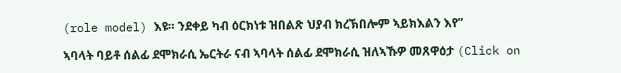(role model) እዩ። ንደቀይ ካብ ዕርክነቱ ዝበልጽ ህያብ ክረኽበሎም ኣይክእልን እየ”

ኣባላት ባይቶ ሰልፊ ደሞክራሲ ኤርትራ ናብ ኣባላት ሰልፊ ደሞክራሲ ዝለኣኹዎ መጸዋዕታ (Click on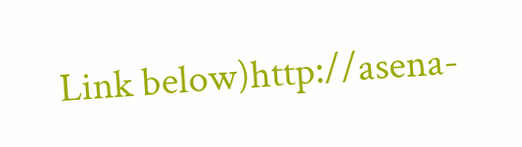Link below)http://asena-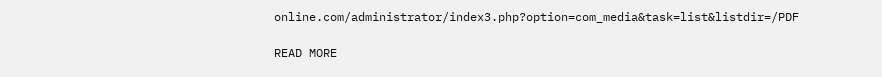online.com/administrator/index3.php?option=com_media&task=list&listdir=/PDF

READ MORE